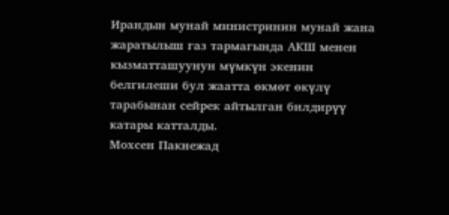Ирандын мунай министринин мунай жана жаратылыш газ тармагында АКШ менен кызматташуунун мүмкүн экенин белгилеши бул жаатта өкмөт өкүлү тарабынан сейрек айтылган билдирүү катары катталды.
Мохсен Пакнежад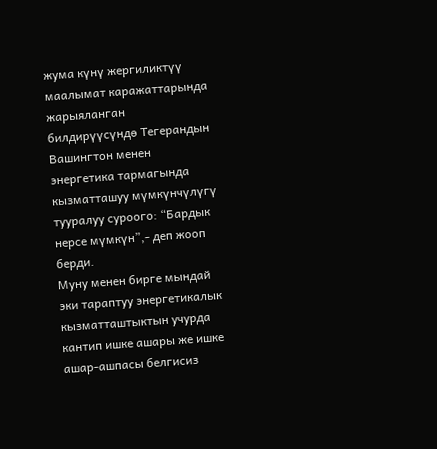жума күнү жергиликтүү маалымат каражаттарында жарыяланган билдирүүсүндө Тегерандын Вашингтон менен энергетика тармагында кызматташуу мүмкүнчүлүгү тууралуу суроого: “Бардык нерсе мүмкүн”,- деп жооп берди.
Муну менен бирге мындай эки тараптуу энергетикалык кызматташтыктын учурда кантип ишке ашары же ишке ашар-ашпасы белгисиз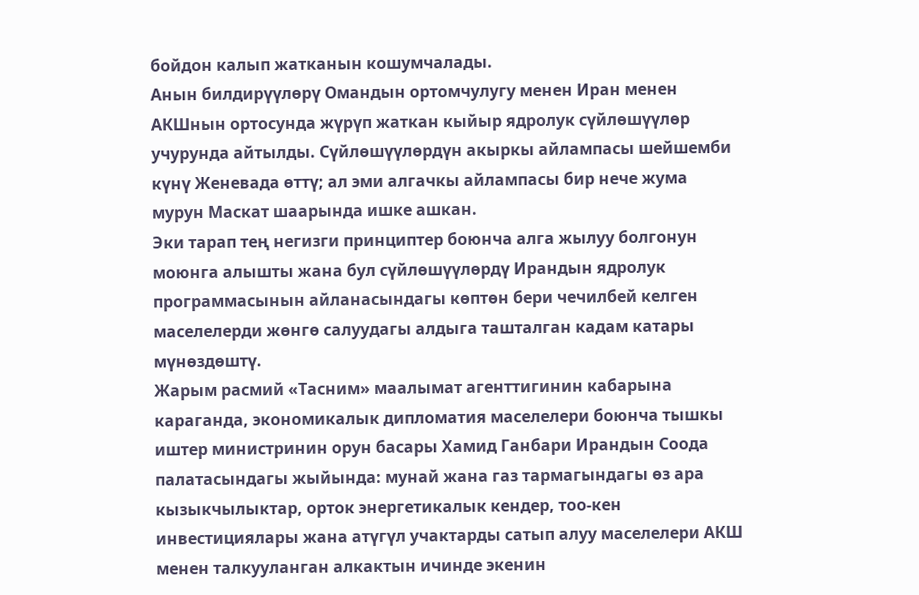бойдон калып жатканын кошумчалады.
Анын билдирүүлөрү Омандын ортомчулугу менен Иран менен АКШнын ортосунда жүрүп жаткан кыйыр ядролук сүйлөшүүлөр учурунда айтылды. Сүйлөшүүлөрдүн акыркы айлампасы шейшемби күнү Женевада өттү; ал эми алгачкы айлампасы бир нече жума мурун Маскат шаарында ишке ашкан.
Эки тарап тең негизги принциптер боюнча алга жылуу болгонун моюнга алышты жана бул сүйлөшүүлөрдү Ирандын ядролук программасынын айланасындагы көптөн бери чечилбей келген маселелерди жөнгө салуудагы алдыга ташталган кадам катары мүнөздөштү.
Жарым расмий «Тасним» маалымат агенттигинин кабарына караганда, экономикалык дипломатия маселелери боюнча тышкы иштер министринин орун басары Хамид Ганбари Ирандын Соода палатасындагы жыйында: мунай жана газ тармагындагы өз ара кызыкчылыктар, орток энергетикалык кендер, тоо-кен инвестициялары жана атүгүл учактарды сатып алуу маселелери АКШ менен талкууланган алкактын ичинде экенин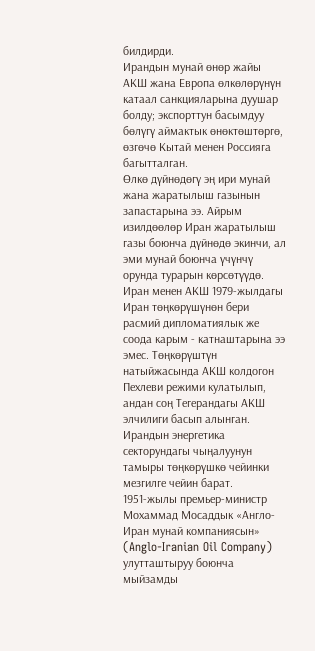билдирди.
Ирандын мунай өнөр жайы АКШ жана Европа өлкөлөрүнүн катаал санкцияларына дуушар болду; экспорттун басымдуу бөлүгү аймактык өнөктөштөргө, өзгөчө Кытай менен Россияга багытталган.
Өлкө дүйнөдөгү эң ири мунай жана жаратылыш газынын запастарына ээ. Айрым изилдөөлөр Иран жаратылыш газы боюнча дүйнөдө экинчи, ал эми мунай боюнча үчүнчү орунда турарын көрсөтүүдө.
Иран менен АКШ 1979-жылдагы Иран төңкөрүшүнөн бери расмий дипломатиялык же соода карым - катнаштарына ээ эмес. Төңкөрүштүн натыйжасында АКШ колдогон Пехлеви режими кулатылып, андан соң Тегерандагы АКШ элчилиги басып алынган.
Ирандын энергетика секторундагы чыңалуунун тамыры төңкөрүшкө чейинки мезгилге чейин барат.
1951-жылы премьер-министр Мохаммад Мосаддык «Англо-Иран мунай компаниясын» (Anglo-Iranian Oil Company) улутташтыруу боюнча мыйзамды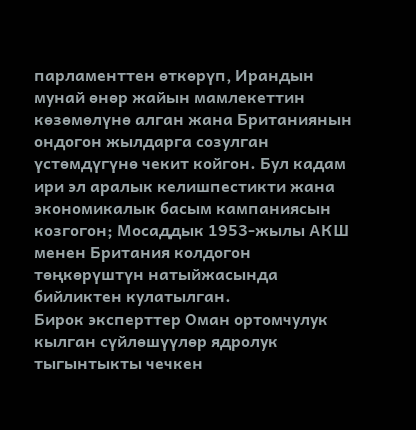парламенттен өткөрүп, Ирандын мунай өнөр жайын мамлекеттин көзөмөлүнө алган жана Британиянын ондогон жылдарга созулган үстөмдүгүнө чекит койгон. Бул кадам ири эл аралык келишпестикти жана экономикалык басым кампаниясын козгогон; Мосаддык 1953-жылы АКШ менен Британия колдогон төңкөрүштүн натыйжасында бийликтен кулатылган.
Бирок эксперттер Оман ортомчулук кылган сүйлөшүүлөр ядролук тыгынтыкты чечкен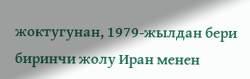жоктугунан, 1979-жылдан бери биринчи жолу Иран менен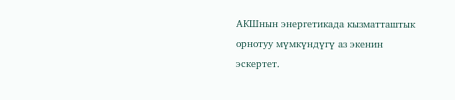АКШнын энергетикада кызматташтык орнотуу мүмкүндүгү аз экенин эскертет.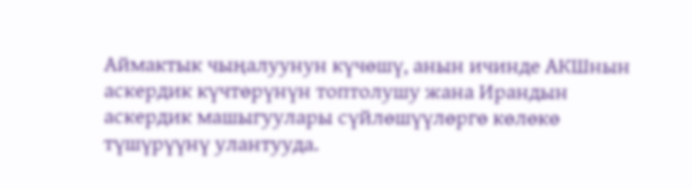Аймактык чыңалуунун күчөшү, анын ичинде АКШнын аскердик күчтөрүнүн топтолушу жана Ирандын аскердик машыгуулары сүйлөшүүлөргө көлөкө түшүрүүнү улантууда.